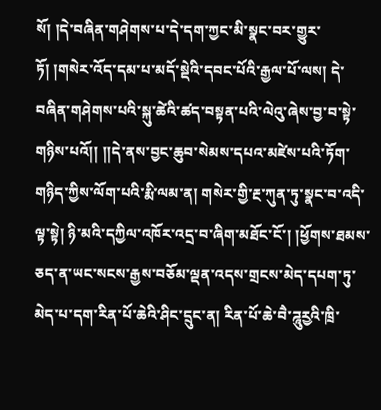སོ། །དེ་བཞིན་གཤེགས་པ་དེ་དག་ཀྱང་མི་སྣང་བར་གྱུར་ཏོ། །གསེར་འོད་དམ་པ་མདོ་སྡེའི་དབང་པོའི་རྒྱལ་པོ་ལས། དེ་བཞིན་གཤེགས་པའི་སྐུ་ཚེའི་ཚད་བསྟན་པའི་ལེའུ་ཞེས་བྱ་བ་སྟེ་གཉིས་པའོ།། །།དེ་ནས་བྱང་ཆུབ་སེམས་དཔའ་མཛེས་པའི་ཏོག་གཉིད་ཀྱིས་ལོག་པའི་རྨི་ལམ་ན། གསེར་གྱི་རྔ་ཀུན་ཏུ་སྣང་བ་འདི་ལྟ་སྟེ། ཉི་མའི་དཀྱིལ་འཁོར་འདྲ་བ་ཞིག་མཐོང་ངོ་། །ཕྱོགས་ཐམས་ཅད་ན་ཡང་སངས་རྒྱས་བཅོམ་ལྡན་འདས་གྲངས་མེད་དཔག་ཏུ་མེད་པ་དག་རིན་པོ་ཆེའི་ཤིང་དྲུང་ན། རིན་པོ་ཆེ་བཻ་ཌཱུརྱའི་ཁྲི་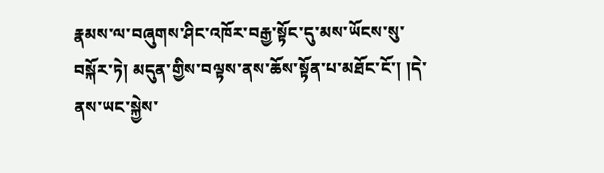རྣམས་ལ་བཞུགས་ཤིང་འཁོར་བརྒྱ་སྟོང་དུ་མས་ཡོངས་སུ་བསྐོར་ཏེ། མདུན་གྱིས་བལྟས་ནས་ཆོས་སྟོན་པ་མཐོང་ངོ་། །དེ་ནས་ཡང་སྐྱེས་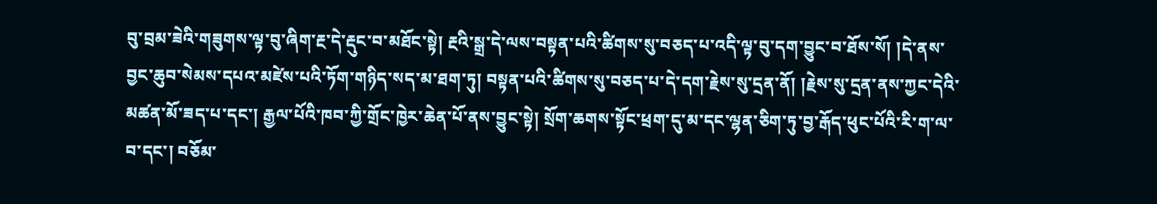བུ་བྲམ་ཟེའི་གཟུགས་ལྟ་བུ་ཞིག་རྔ་དེ་རྡུང་བ་མཐོང་སྟེ། རྔའི་སྒྲ་དེ་ལས་བསྟན་པའི་ཚིགས་སུ་བཅད་པ་འདི་ལྟ་བུ་དག་བྱུང་བ་ཐོས་སོ། །དེ་ནས་བྱང་ཆུབ་སེམས་དཔའ་མཛེས་པའི་ཏོག་གཉིད་སད་མ་ཐག་ཏུ། བསྟན་པའི་ཚིགས་སུ་བཅད་པ་དེ་དག་རྗེས་སུ་དྲན་ནོ། །རྗེས་སུ་དྲན་ནས་ཀྱང་དེའི་མཚན་མོ་ཟད་པ་དང་། རྒྱལ་པོའི་ཁབ་ཀྱི་གྲོང་ཁྱེར་ཆེན་པོ་ནས་བྱུང་སྟེ། སྲོག་ཆགས་སྟོང་ཕྲག་དུ་མ་དང་ལྷན་ཅིག་ཏུ་བྱ་རྒོད་ཕུང་པོའི་རི་ག་ལ་བ་དང་། བཅོམ་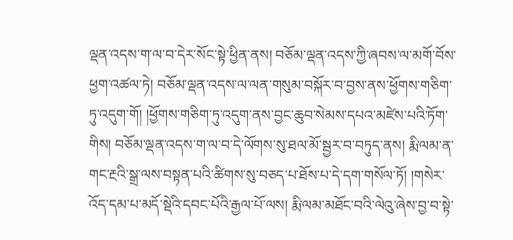ལྡན་འདས་ག་ལ་བ་དེར་སོང་སྟེ་ཕྱིན་ནས། བཅོམ་ལྡན་འདས་ཀྱི་ཞབས་ལ་མགོ་བོས་ཕྱག་འཚལ་ཏེ། བཅོམ་ལྡན་འདས་ལ་ལན་གསུམ་བསྐོར་བ་བྱས་ནས་ཕྱོགས་གཅིག་ཏུ་འདུག་གོ། །ཕྱོགས་གཅིག་ཏུ་འདུག་ནས་བྱང་ཆུབ་སེམས་དཔའ་མཛེས་པའི་ཏོག་གིས། བཅོམ་ལྡན་འདས་ག་ལ་བ་དེ་ལོགས་སུ་ཐལ་མོ་སྦྱར་བ་བཏུད་ནས། རྨི་ལམ་ན་གང་རྔའི་སྒྲ་ལས་བསྟན་པའི་ཚིགས་སུ་བཅད་པ་ཐོས་པ་དེ་དག་གསོལ་ཏོ། །གསེར་འོད་དམ་པ་མདོ་སྡེའི་དབང་པོའི་རྒྱལ་པོ་ལས། རྨི་ལམ་མཐོང་བའི་ལེའུ་ཞེས་བྱ་བ་སྟེ་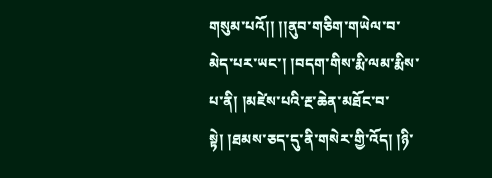གསུམ་པའོ།། །།ནུབ་གཅིག་གཡེལ་བ་མེད་པར་ཡང་། །བདག་གིས་རྨི་ལམ་རྨིས་པ་ནི། །མཛེས་པའི་རྔ་ཆེན་མཐོང་བ་སྟེ། །ཐམས་ཅད་དུ་ནི་གསེར་གྱི་འོད། །ཉི་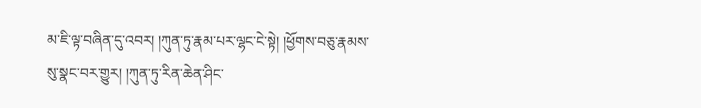མ་ཇི་ལྟ་བཞིན་དུ་འབར། །ཀུན་ཏུ་རྣམ་པར་ལྷང་ངེ་སྟེ། །ཕྱོགས་བཅུ་རྣམས་སུ་སྣང་བར་གྱུར། །ཀུན་ཏུ་རིན་ཆེན་ཤིང་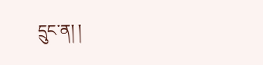དྲུང་ན། །